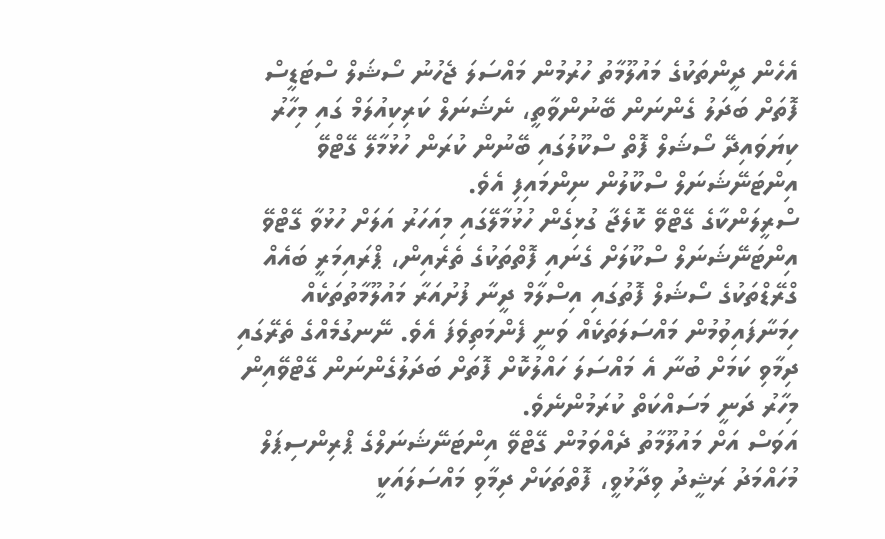އެހެން ދީންތަކުގެ މައުލޫމާތު ހުރުމުން މައްސަލަ ޖެހުނު ސޯޝަލް ސްޓަޑީސް ފޮތަށް ބަދަލު ގެންނަން ބޭނުންވާތީ، ނެޝަނަލް ކަރިކިއުލަމް ގައި މިހާރު ކިޔަވައިދޭ ސޯޝަލް ފޮތް ސްކޫލުގައި ބޭނުން ކުރަން ހުޅުމާލޭ ގޭޓްވޭ އިންޓަނޭޝަނަލް ސްކޫލުން ނިންމައިފި އެވެ.
ސްރީލަންކާގެ ގޭޓްވޭ ކޮލެޖާ ގުޅިގެން ހުޅުމާލޭގައި މިއަހަރު އަލަށް ހުޅުވާ ގޭޓްވޭ އިންޓަނޭޝަނަލް ސްކޫލަށް ގެނައި ފޮތްތަކުގެ ތެރެއިން، ޕްރައިމަރީ ބައެއް ގްރޭޑްތަކުގެ ސޯޝަލް ފޮތުގައި އިސްލާމް ދީނާ ފުށުއަރާ މައުލޫމާތުތަކެއް ހިމަނާފައިވުމުން މައްސަލަތަކެއް ވަނީ ފެންމަތިވެފަ އެވެ. ނޭނގުމެއްގެ ތެރޭގައި ދިމާވި ކަމަށް ބުނާ އެ މައްސަލަ ހައްލުކޮށް ފޮތަށް ބަދަލުގެންނަން ގޭޓްވޭއިން މިހާރު ދަނީ މަސައްކަތް ކުރަމުންނެވެ.
އަވަސް އަށް މައުލޫމާތު ދެއްވަމުން ގޭޓްވޭ އިންޓަނޭޝަނަލްގެ ޕްރިންސިޕަލް މުހައްމަދު ރަޝީދު ވިދާޅުވީ، ފޮތްތަކަށް ދިމާވި މައްސަލައަކީ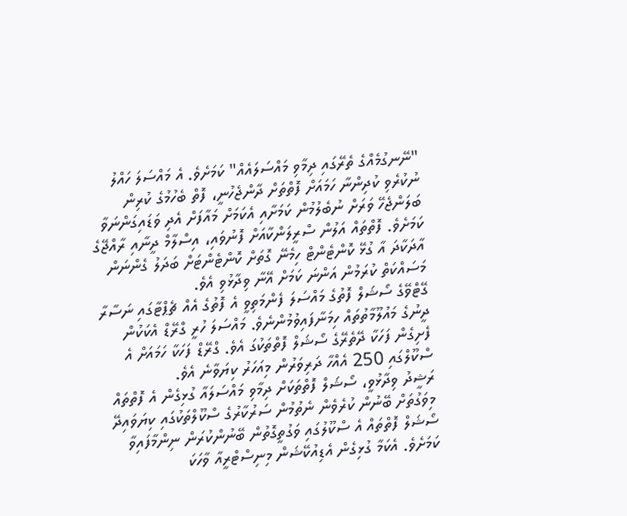"ނޭނގުމެއްގެ ތެރޭގައި ދިމާވި މައްސަލައެއް" ކަމަށެވެ. އެ މައްސަލަ ހައްލު ނުކުރެވި ކުދިންނާ ހަމައަށް ފޮތްތަށް ދާންޖެހުނީ، ފޮތް ބެހުމުގެ ކުރިން ބަލަންޖެހޭ ވަރަށް ނުބެލުމުން ކަމަށާއި އެކަމަށް މައާފަށް އެދި ވަޑައިގަންނަވާ ކަމަށެވެ. ފޮތްތައް އަލުން ސްރީލަންކާއަށް ފޮނުވައި، އިސްލާމް ދީނާއި ރާއްޖޭގެ އާދަކާދަ އާ ގުޅޭ ކޮންޓެންޓް ހިމެނޭ ގޮތަށް ކޮންޓެންޓަށް ބަދަލު ގެންނަން މަސައްކަތް ކުރަމުން އަންނަ ކަމަށް އޭނާ ވިދާޅުވި އެވެ.
ގޭޓްވޭގެ ސޯޝަލް ފޮތުގެ މައްސަލަ ފެންމަތިވީ އެ ފޮތުގެ އެއް ޗެޕްޓާގައި ނަސާރާ ދީނުގެ މައުލޫމާތުތައް ހިމަނާފައިވުމުންނެވެ. މައްސަލަ ހުރީ ގްރޭޑް އެކަކުން ފެށިގެން ފަހަކާ ދޭތެރޭގެ ސޯޝަލް ފޮތްތަކުގަ އެވެ. ގްރޭޑް ފަހަކާ ހަމައަށް އެ ސްކޫލްގައި 250 އެއްހާ ދަރިވަރުން މިއަހަރު ކިޔަވާނެ އެވެ.
ރަޝީދު ވިދާޅުވީ، ސޯޝަލް ފޮތްތަކަށް ދިމާވި މައްސަލައާ ގުޅިގެން އެ ފޮތްތައް މިވަގުތަށް ބޭނުން ކުރެވެން ނެތުމުން ސަރުކާރުގެ ސްކޫލްތަކުގައި ކިޔަވައިދޭ ސޯޝަލް ފޮތްތައް އެ ސްކޫލުގައި ވަގުތީގޮތުން ބޭނުންކުރަން ނިންމާފައިވާ ކަމަށެވެ. އެކަމާ ގުޅިގެން އެޑިއުކޭޝަން މިނިސްޓްރީއާ ވާހަކަ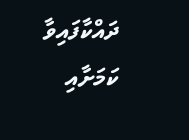ދައްކާފައިވާ ކަމަށާއި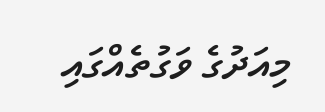މިއަދުގެ ވަގުތެއްގައި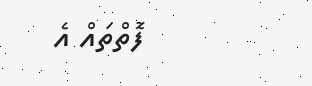ފޮތްތައް އެ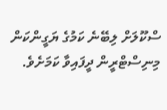ސްކޫލަށް ލިބޭނެ ކަމުގެ ޔަގީންކަން މިނިސްޓްރީން ދީފައިވާ ކަމަށެވެ.